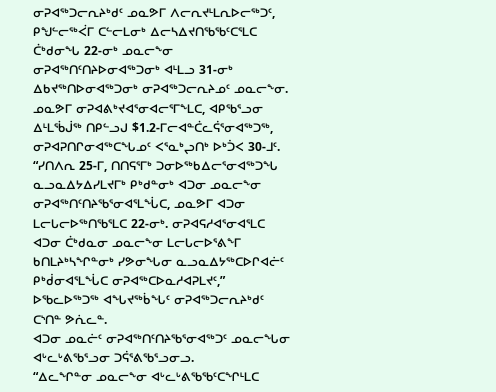ᓂᕈᐊᖅᑐᓕᕆᔨᒃᑯᑦ ᓄᓇᕗᒥ ᐱᓕᕆᔪᒻᒪᕆᐅᓕᖅᑐᑦ, ᑭᖑᓪᓕᖅᐹᒥ ᑕᓪᓕᒪᓂᒃ ᐃᓕᓴᐃᔪᑎᖃᖃᑦᑕᕐᒪᑕ ᑖᒃᑯᓂᖓ 22-ᓂᒃ ᓄᓇᓕᖕᓂ ᓂᕈᐊᖅᑎᑦᑎᔨᐅᓂᐊᖅᑐᓂᒃ ᐊᒻᒪᓗ 31-ᓂᒃ ᐃᑲᔪᖅᑎᐅᓂᐊᖅᑐᓂᒃ ᓂᕈᐊᖅᑐᓕᕆᔨᓄᑦ ᓄᓇᓕᖕᓂ.
ᓄᓇᕗᒥ ᓂᕈᐊᕕᒃᔪᐊᕐᓂᐊᓕᕐᒥᖕᒪᑕ, ᐊᑭᖃᕐᓗᓂ ᐃᒻᒪᖄᒎᖅ ᑎᑭᓪᓗᒍ $1.2-ᒥᓕᐊᓐᑖᓚᕌᕐᓂᐊᖅᑐᖅ, ᓂᕈᐊᕈᑎᒋᓂᐊᖅᑕᖓᓄᑦ ᐸᕐᓇᒃᖢᑎᒃ ᐅᒃᑑᐸ 30-ᒧᑦ.
“ᓯᑎᐱᕆ 25-ᒥ, ᑎᑎᕋᕐᒥᒃ ᑐᓂᐅᖅᑲᐃᓕᕐᓂᐊᖅᑐᖓ ᓇᓗᓇᐃᔭᐃᓯᒪᔪᒥᒃ ᑭᒃᑯᓐᓂᒃ ᐊᑐᓂ ᓄᓇᓕᖕᓂ ᓂᕈᐊᖅᑎᑦᑎᔨᖃᕐᓂᐊᕐᒪᖔᑕ, ᓄᓇᕗᒥ ᐊᑐᓂ ᒪᓕᒐᓕᐅᖅᑎᖃᕐᒪᑕ 22-ᓂᒃ. ᓂᕈᐊᕋᓱᐊᕐᓂᐊᕐᒪᑕ ᐊᑐᓂ ᑖᒃᑯᓇᓂ ᓄᓇᓕᖕᓂ ᒪᓕᒐᓕᐅᕐᕕᖕᒥ ᑲᑎᒪᔨᒃᓴᖏᓐᓂᒃ ᓯᕗᓂᖓᓂ ᓇᓗᓇᐃᔭᖅᑕᐅᒋᐊᓖᑦ ᑭᒃᑰᓂᐊᕐᒪᖔᑕ ᓂᕈᐊᖅᑕᐅᓇᓱᐊᕈᒪᔪᑦ,” ᐅᖃᓚᐅᖅᑐᖅ ᐊᖓᔪᖅᑳᖓᑦ ᓂᕈᐊᖅᑐᓕᕆᔨᒃᑯᑦ ᑕᔅᑎᓐ ᕗᕇᓚᓐ.
ᐊᑐᓂ ᓄᓇᓖᑦ ᓂᕈᐊᖅᑎᑦᑎᔨᖃᕐᓂᐊᖅᑐᑦ ᓄᓇᓕᖓᓂ ᐊᒡᓚᒡᕕᖃᕐᓗᓂ ᑐᕌᕐᕕᖃᕐᓗᓂᓗ.
“ᐃᓚᖏᓐᓂ ᓄᓇᓕᖕᓂ ᐊᒡᓚᒡᕕᖃᖃᑦᑕᖏᒻᒪᑕ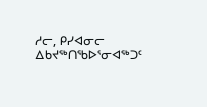ᓱᓕ, ᑭᓯᐊᓂᓕ ᐃᑲᔪᖅᑎᖃᐅᕐᓂᐊᖅᑐᑦ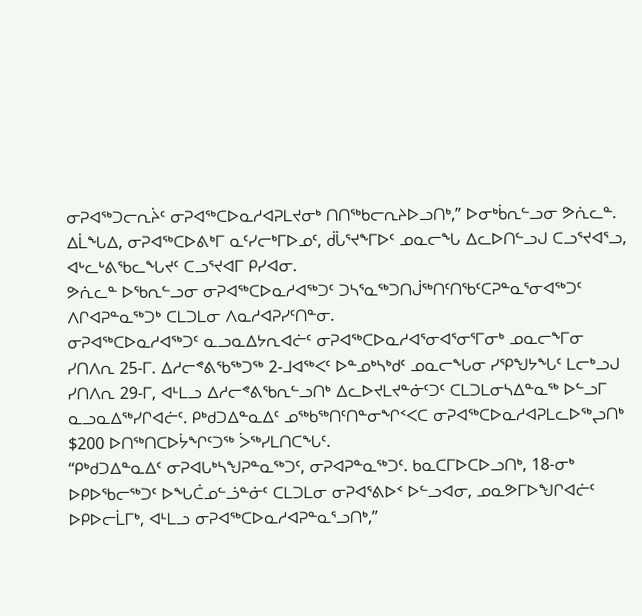ᓂᕈᐊᖅᑐᓕᕆᔩᑦ ᓂᕈᐊᖅᑕᐅᓇᓱᐊᕈᒪᔪᓂᒃ ᑎᑎᖅᑲᓕᕆᔨᐅᓗᑎᒃ,” ᐅᓂᒃᑳᕆᓪᓗᓂ ᕗᕇᓚᓐ.
ᐃᒫᖓᐃ, ᓂᕈᐊᖅᑕᐅᕕᒃᒥ ᓇᑦᓯᓕᒃᒥᐅᓄᑦ, ᑰᒑᕐᔪᖕᒥᐅᑦ ᓄᓇᓕᖓ ᐃᓚᐅᑎᓪᓗᒍ ᑕᓗᕐᔪᐊᕐᓗ, ᐊᒡᓚᒡᕕᖃᓚᖓᔪᑦ ᑕᓗᕐᔪᐊᒥ ᑭᓯᐊᓂ.
ᕗᕇᓚᓐ ᐅᖃᕆᓪᓗᓂ ᓂᕈᐊᖅᑕᐅᓇᓱᐊᖅᑐᑦ ᑐᓴᕐᓇᖅᑐᑎᒎᖅᑎᑦᑎᖃᑦᑕᕈᓐᓇᕐᓂᐊᖅᑐᑦ ᐱᒋᐊᕈᓐᓇᖅᑐᒃ ᑕᒪᑐᒪᓂ ᐱᓇᓱᐊᕈᓯᑦᑎᓐᓂ.
ᓂᕈᐊᖅᑕᐅᓇᓱᐊᖅᑐᑦ ᓇᓗᓇᐃᔭᕆᐊᓖᑦ ᓂᕈᐊᖅᑕᐅᓇᓱᐊᕐᓂᐊᕐᓂᕐᒥᓂᒃ ᓄᓇᓕᖕᒥᓂ ᓯᑎᐱᕆ 25-ᒥ. ᐃᓱᓕᕝᕕᖃᖅᑐᖅ 2-ᒧᐊᖅᐸᑦ ᐅᓐᓄᒃᓴᒃᑯᑦ ᓄᓇᓕᖓᓂ ᓯᕿᖑᔭᖓᑦ ᒪᓕᒃᓗᒍ ᓯᑎᐱᕆ 29-ᒥ, ᐊᒻᒪᓗ ᐃᓱᓕᕝᕕᖃᕆᓪᓗᑎᒃ ᐃᓚᐅᔪᒪᔪᓐᓃᑦᑐᑦ ᑕᒪᑐᒪᓂᓴᐃᓐᓇᖅ ᐅᓪᓗᒥ ᓇᓗᓇᐃᖅᓯᒋᐊᓖᑦ. ᑭᒃᑯᑐᐃᓐᓇᐃᑦ ᓄᖅᑲᖅᑎᑦᑎᓐᓂᖏᑉᐸᑕ ᓂᕈᐊᖅᑕᐅᓇᓱᐊᕈᒪᓚᐅᖅᖢᑎᒃ $200 ᐅᑎᖅᑎᑕᐅᔮᖏᑦᑐᖅ ᐴᖅᓯᒪᑎᑕᖓᑦ.
“ᑭᒃᑯᑐᐃᓐᓇᐃᑦ ᓂᕈᐊᒐᒃᓴᖑᕈᓐᓇᖅᑐᑦ, ᓂᕈᐊᕈᓐᓇᖅᑐᑦ. ᑲᓇᑕᒥᐅᑕᐅᓗᑎᒃ, 18-ᓂᒃ ᐅᑭᐅᖃᓕᖅᑐᑦ ᐅᖓᑖᓄᓪᓘᓐᓃᑦ ᑕᒪᑐᒪᓂ ᓂᕈᐊᕐᕕᐅᑉ ᐅᓪᓗᐊᓂ, ᓄᓇᕗᒥᐅᖑᒋᐊᓖᑦ ᐅᑭᐅᓕᒫᒥᒃ, ᐊᒻᒪᓗ ᓂᕈᐊᖅᑕᐅᓇᓱᐊᕈᓐᓇᕐᓗᑎᒃ,”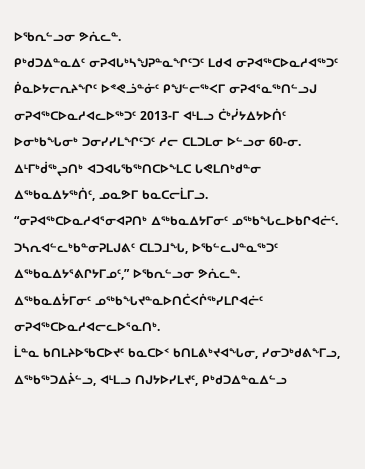ᐅᖃᕆᓪᓗᓂ ᕗᕇᓚᓐ.
ᑭᒃᑯᑐᐃᓐᓇᐃᑦ ᓂᕈᐊᒐᒃᓴᖑᕈᓐᓇᖏᑦᑐᑦ ᒪᑯᐊ ᓂᕈᐊᖅᑕᐅᓇᓱᐊᖅᑐᑦ ᑮᓇᐅᔭᓕᕆᔨᖏᑦ ᐅᕝᕙᓘᓐᓃᑦ ᑭᖑᓪᓕᖅᐸᒥ ᓂᕈᐊᕐᓇᖅᑎᓪᓗᒍ ᓂᕈᐊᖅᑕᐅᓇᓱᐊᓚᐅᖅᑐᑦ 2013-ᒥ ᐊᒻᒪᓗ ᑖᒃᓰᔭᐃᔭᐅᑏᑦ ᐅᓂᒃᑲᖓᓂᒃ ᑐᓂᓯᓯᒪᖏᑦᑐᑦ ᓱᓕ ᑕᒪᑐᒪᓂ ᐅᓪᓗᓂ 60-ᓂ.
ᐃᒻᒥᒃᑰᖅᖢᑎᒃ ᐊᑐᐊᒐᖃᖅᑎᑕᐅᖕᒪᑕ ᒐᕙᒪᑎᒃᑯᓐᓂ ᐃᖅᑲᓇᐃᔭᖅᑏᑦ, ᓄᓇᕗᒥ ᑲᓇᑕᓕᒫᒥᓗ.
“ᓂᕈᐊᖅᑕᐅᓇᓱᐊᕐᓂᐊᕈᑎᒃ ᐃᖅᑲᓇᐃᔭᒥᓂᑦ ᓄᖅᑲᖓᓚᐅᑲᒋᐊᓖᑦ. ᑐᓴᕆᐊᓪᓚᒃᑲᓐᓂᕈᒪᒍᕕᑦ ᑕᒪᑐᒧᖓ, ᐅᖃᓪᓚᒍᓐᓇᖅᑐᑦ ᐃᖅᑲᓇᐃᔭᕐᕕᒋᔭᒥᓄᑦ,” ᐅᖃᕆᓪᓗᓂ ᕗᕇᓚᓐ.
ᐃᖅᑲᓇᐃᔮᒥᓂᑦ ᓄᖅᑲᖓᔪᓐᓇᐅᑎᑖᐸᒌᖅᓯᒪᒋᐊᓖᑦ ᓂᕈᐊᖅᑕᐅᓇᓱᐊᓕᓚᐅᕐᓇᑎᒃ.
ᒫᓐᓇ ᑲᑎᒪᔨᐅᖃᑕᐅᔪᑦ ᑲᓇᑕᐅᑉ ᑲᑎᒪᕕᒃᔪᐊᖓᓂ, ᓯᓂᑐᒃᑯᕕᖕᒥᓗ, ᐃᖅᑲᖅᑐᐃᔩᓪᓗ, ᐊᒻᒪᓗ ᑎᒍᔭᐅᓯᒪᔪᑦ, ᑭᒃᑯᑐᐃᓐᓇᐃᓪᓗ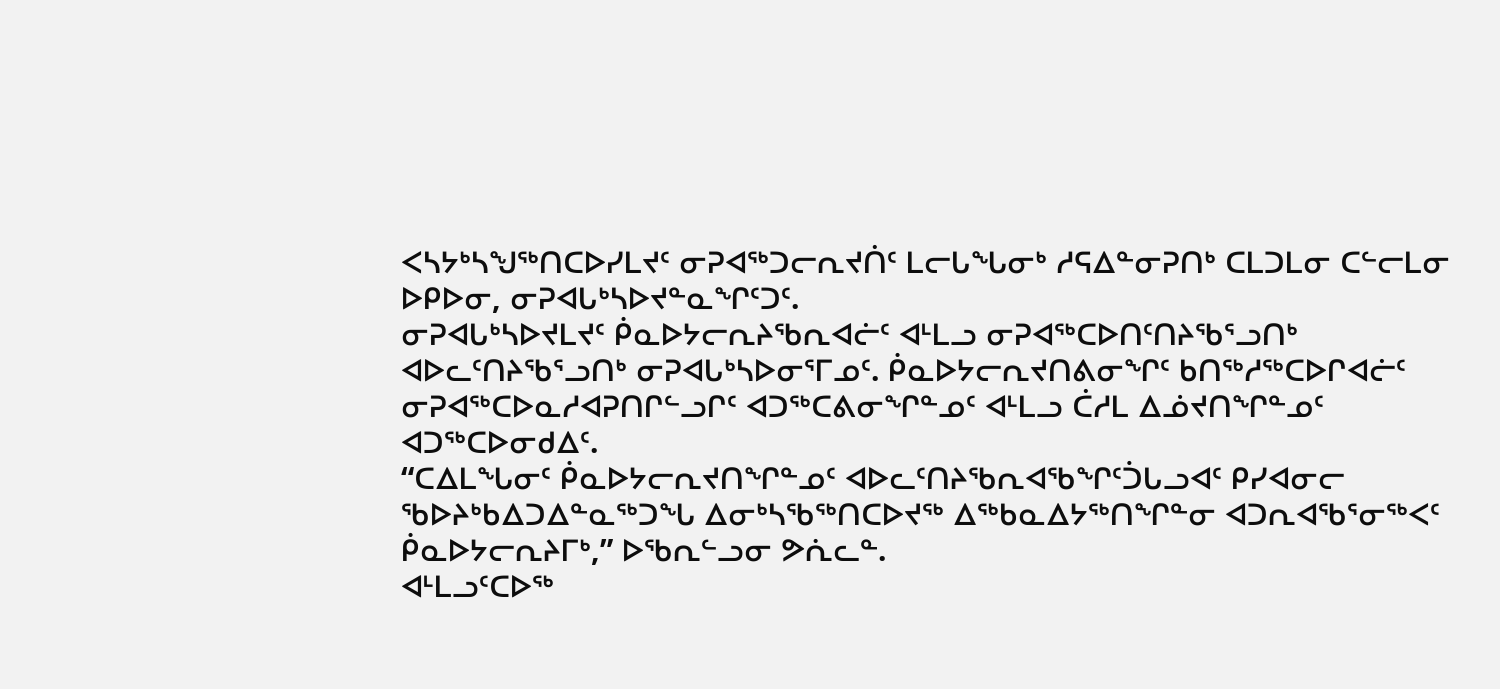ᐸᓴᔭᒃᓴᖑᖅᑎᑕᐅᓯᒪᔪᑦ ᓂᕈᐊᖅᑐᓕᕆᔪᑏᑦ ᒪᓕᒐᖓᓂᒃ ᓱᕋᐃᓐᓂᕈᑎᒃ ᑕᒪᑐᒪᓂ ᑕᓪᓕᒪᓂ ᐅᑭᐅᓂ, ᓂᕈᐊᒐᒃᓴᐅᔪᓐᓇᖏᑦᑐᑦ.
ᓂᕈᐊᒐᒃᓴᐅᔪᒪᔪᑦ ᑮᓇᐅᔭᓕᕆᔨᖃᕆᐊᓖᑦ ᐊᒻᒪᓗ ᓂᕈᐊᖅᑕᐅᑎᑦᑎᔨᖃᕐᓗᑎᒃ ᐊᐅᓚᑦᑎᔨᖃᕐᓗᑎᒃ ᓂᕈᐊᒐᒃᓴᐅᓂᕐᒥᓄᑦ. ᑮᓇᐅᔭᓕᕆᔪᑎᕕᓂᖏᑦ ᑲᑎᖅᓱᖅᑕᐅᒋᐊᓖᑦ ᓂᕈᐊᖅᑕᐅᓇᓱᐊᕈᑎᒋᓪᓗᒋᑦ ᐊᑐᖅᑕᕕᓂᖏᓐᓄᑦ ᐊᒻᒪᓗ ᑖᓱᒪ ᐃᓅᔪᑎᖏᓐᓄᑦ ᐊᑐᖅᑕᐅᓂᑯᐃᑦ.
“ᑕᐃᒪᖓᓂᑦ ᑮᓇᐅᔭᓕᕆᔪᑎᖏᓐᓄᑦ ᐊᐅᓚᑦᑎᔨᖃᕆᐊᖃᖏᑦᑑᒐᓗᐊᑦ ᑭᓯᐊᓂᓕ ᖃᐅᔨᒃᑲᐃᑐᐃᓐᓇᖅᑐᖓ ᐃᓂᒃᓴᖃᖅᑎᑕᐅᔪᖅ ᐃᖅᑲᓇᐃᔭᖅᑎᖏᓐᓂ ᐊᑐᕆᐊᖃᕐᓂᖅᐸᑦ ᑮᓇᐅᔭᓕᕆᔨᒥᒃ,” ᐅᖃᕆᓪᓗᓂ ᕗᕇᓚᓐ.
ᐊᒻᒪᓗᑦᑕᐅᖅ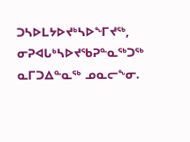ᑐᓴᐅᒪᔭᐅᔪᒃᓴᐅᖕᒥᔪᖅ, ᓂᕈᐊᒐᒃᓴᐅᔪᖃᕈᓐᓇᖅᑐᖅ ᓇᒥᑐᐃᓐᓇᖅ ᓄᓇᓕᖕᓂ.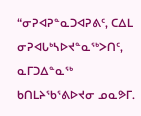“ᓂᕈᐊᕈᓐᓇᑐᐊᕈᕕᑦ, ᑕᐃᒪ ᓂᕈᐊᒐᒃᓴᐅᔪᓐᓇᖅᐳᑎᑦ, ᓇᒥᑐᐃᓐᓇᖅ ᑲᑎᒪᔨᖃᕐᕕᐅᔪᓂ ᓄᓇᕗᒥ.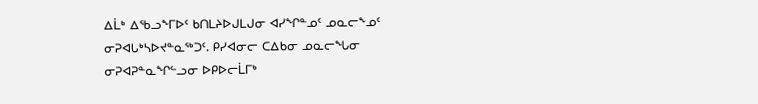ᐃᒫᒃ ᐃᖃᓗᖕᒥᐅᑦ ᑲᑎᒪᔨᐅᒍᒪᒍᓂ ᐊᓯᖏᓐᓄᑦ ᓄᓇᓕᖕᓄᑦ ᓂᕈᐊᒐᒃᓴᐅᔪᓐᓇᖅᑐᑦ. ᑭᓯᐊᓂᓕ ᑕᐃᑲᓂ ᓄᓇᓕᖓᓂ ᓂᕈᐊᕈᓐᓇᖏᓪᓗᓂ ᐅᑭᐅᓕᒫᒥᒃ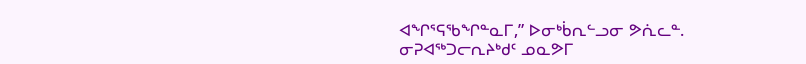ᐊᖏᕐᕋᖃᖏᓐᓇᒥ,” ᐅᓂᒃᑳᕆᓪᓗᓂ ᕗᕇᓚᓐ.
ᓂᕈᐊᖅᑐᓕᕆᔨᒃᑯᑦ ᓄᓇᕗᒥ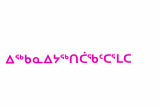ᐃᖅᑲᓇᐃᔭᖅᑎᑖᖃᑦᑕᕐᒪᑕ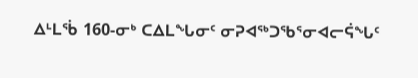ᐃᒻᒪᖄ 160-ᓂᒃ ᑕᐃᒪᖓᓂᑦ ᓂᕈᐊᖅᑐᖃᕐᓂᐊᓕᕌᖓᑦ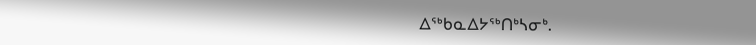ᐃᖅᑲᓇᐃᔭᖅᑎᒃᓴᓂᒃ.